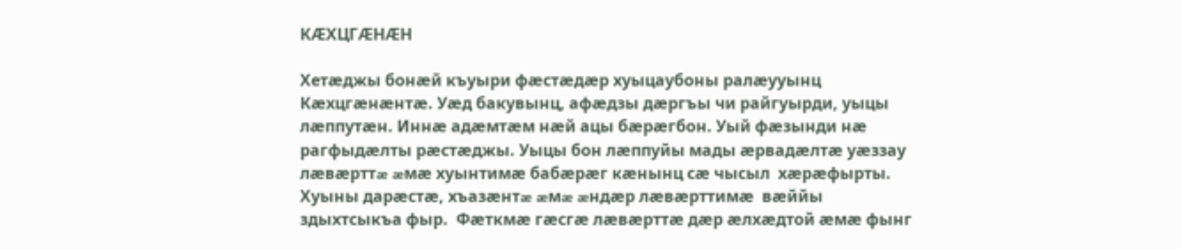КӔХЦГӔНӔН

Хетæджы бонæй къуыри фæстæдæр хуыцаубоны ралæууынц Кæхцгæнæнтæ. Уæд бакувынц, афæдзы дæргъы чи райгуырди, уыцы лæппутæн. Иннæ адæмтæм нæй ацы бæрæгбон. Уый фæзынди нæ рагфыдæлты рæстæджы. Уыцы бон лæппуйы мады æрвадæлтæ уæззау лæвæрттæ æмæ хуынтимæ бабæрæг кæнынц сæ чысыл  хæрæфырты. Хуыны дарæстæ, хъазæнтæ æмæ æндæр лæвæрттимæ  вæййы здыхтсыкъа фыр.  Фæткмæ гæсгæ лæвæрттæ дæр æлхæдтой æмæ фынг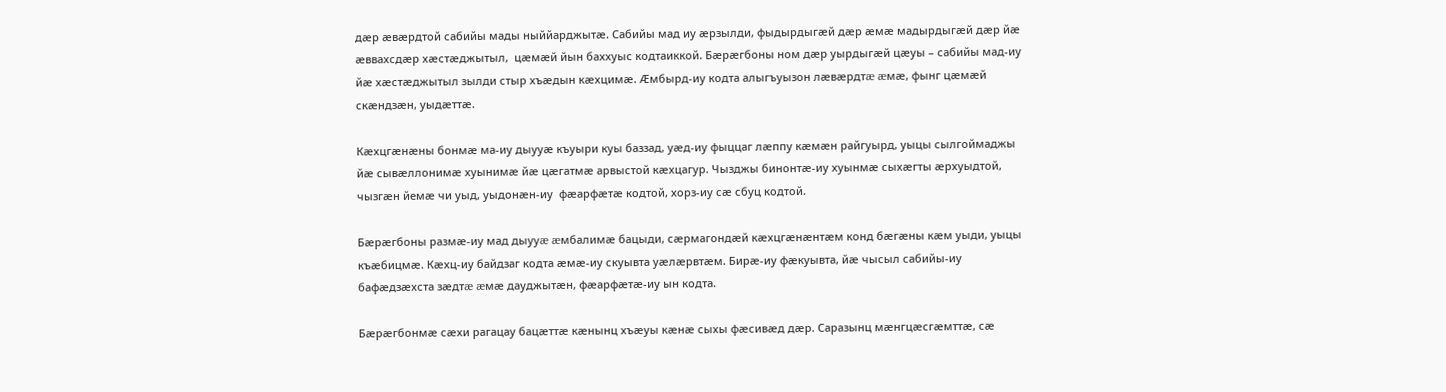дæр æвæрдтой сабийы мады ныййарджытæ. Сабийы мад иу æрзылди, фыдырдыгæй дæр æмæ мадырдыгæй дæр йæ æввахсдæр хæстæджытыл,  цæмæй йын баххуыс кодтаиккой. Бæрæгбоны ном дæр уырдыгæй цæуы – сабийы мад-иу йæ хæстæджытыл зылди стыр хъæдын кæхцимæ. Ӕмбырд-иу кодта алыгъуызон лæвæрдтæ æмæ, фынг цæмæй скæндзæн, уыдæттæ.

Кæхцгæнæны бонмæ ма-иу дыууæ къуыри куы баззад, уæд-иу фыццаг лæппу кæмæн райгуырд, уыцы сылгоймаджы йæ сывæллонимæ хуынимæ йæ цæгатмæ арвыстой кæхцагур. Чызджы бинонтæ-иу хуынмæ сыхæгты æрхуыдтой, чызгæн йемæ чи уыд, уыдонæн-иу  фæарфæтæ кодтой, хорз-иу сæ сбуц кодтой.

Бæрæгбоны размæ-иу мад дыууæ æмбалимæ бацыди, сæрмагондæй кæхцгæнæнтæм конд бæгæны кæм уыди, уыцы къæбицмæ. Кæхц-иу байдзаг кодта æмæ-иу скуывта уæлæрвтæм. Бирæ-иу фæкуывта, йæ чысыл сабийы-иу бафæдзæхста зæдтæ æмæ дауджытæн, фæарфæтæ-иу ын кодта.

Бæрæгбонмæ сæхи рагацау бацæттæ кæнынц хъæуы кæнæ сыхы фæсивæд дæр. Саразынц мæнгцæсгæмттæ, сæ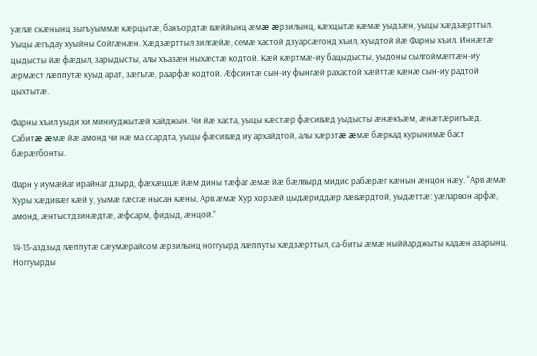уæлæ скæнынц зыгъуыммæ кæрцытæ, бакъордтæ вæййынц æмæ æрзилынц, кæхцытæ кæмæ уыдзæн, уыцы хæдзæрттыл.  Уыцы æгъдау хуыйны Сойгæнæн. Хæдзæрттыл зилгæйæ, семæ хастой дзуарсæгонд хъил, хуыдтой йæ Фарны хъил. Иннæтæ цыдысты йæ фæдыл, зарыдысты, алы хъазæн ныхæстæ кодтой. Кæй кæртмæ-иу бацыдысты, уыдоны сылгоймæгтæн-иу æрмæст лæппутæ куыд арат, зæгъгæ, раарфæ кодтой. Ӕфсинтæ сын-иу фынгæй рахастой хæйттæ кæнæ сын-иу радтой цыхтытæ.

Фарны хъил уыди хи миниуджытæй хайджын. Чи йæ хаста, уыцы кæстæр фæсивæд уыдысты æнæкъæм, æнæтæригъæд. Сабитæ æмæ йæ амонд чи нæ ма ссардта, уыцы фæсивæд иу архайдтой, алы хæрзтæ æмæ бæркад курынимæ баст бæрæгбонты.

Фарн у иумæйаг ирайнаг дзырд, фæхæццæ йæм дины тæфаг æмæ йæ бæлвырд мидис рабæрæг кæнын æнцон нæу. “Арв æмæ Хуры хæдивæг кæй у, уымæ гæсгæ нысан кæны, Арв æмæ Хур хорзæй цыдæриддæр лæвæрдтой, уыдæттæ: уæларвон арфæ, амонд, æнтыстдзинæдтæ, æфсарм, фидыд, æнцой.”

14-15-аздзыд лæппутæ сæумæрайсом æрзилынц ноггуырд лæппуты хæдзæрттыл, са-биты æмæ ныййарджыты кадæн азарынц. Ноггуырды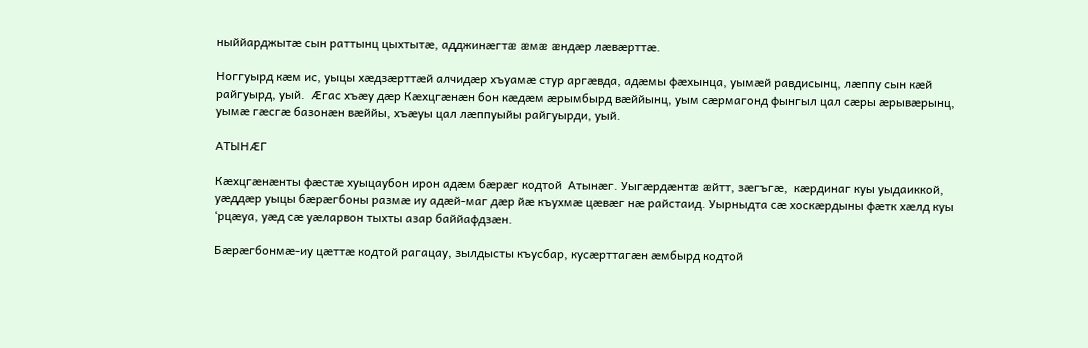ныййарджытæ сын раттынц цыхтытæ, адджинæгтæ æмæ æндæр лæвæрттæ.

Ноггуырд кæм ис, уыцы хæдзæрттæй алчидæр хъуамæ стур аргæвда, адæмы фæхынца, уымæй равдисынц, лæппу сын кæй райгуырд, уый.  Ӕгас хъæу дæр Кæхцгæнæн бон кæдæм æрымбырд вæййынц, уым сæрмагонд фынгыл цал сæры æрывæрынц, уымæ гæсгæ базонæн вæййы, хъæуы цал лæппуыйы райгуырди, уый.

АТЫНӔГ

Кæхцгæнæнты фæстæ хуыцаубон ирон адæм бæрæг кодтой  Атынæг. Уыгæрдæнтæ æйтт, зæгъгæ,  кæрдинаг куы уыдаиккой, уæддæр уыцы бæрæгбоны размæ иу адæй-маг дæр йæ къухмæ цæвæг нæ райстаид. Уырныдта сæ хоскæрдыны фæтк хæлд куы ‘рцæуа, уæд сæ уæларвон тыхты азар баййафдзæн.

Бæрæгбонмæ-иу цæттæ кодтой рагацау, зылдысты къусбар, кусæрттагæн æмбырд кодтой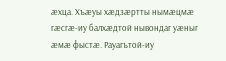æхца. Хъæуы хæдзæртты нымæцмæ гæсгæ-иу балхæдтой нывондаг уæныг æмæ фыстæ. Рауагътой-иу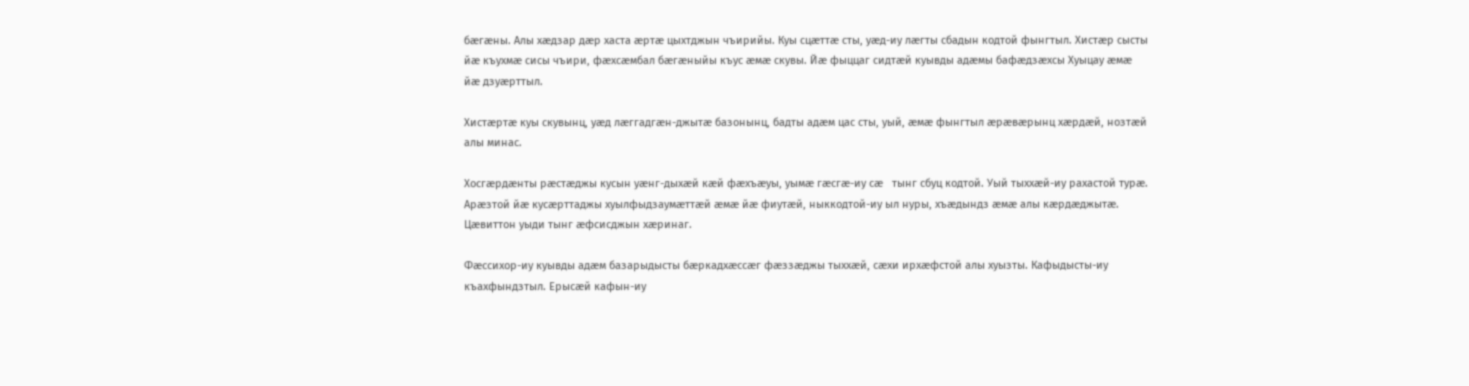бæгæны. Алы хæдзар дæр хаста æртæ цыхтджын чъирийы. Куы сцæттæ сты, уæд-иу лæгты сбадын кодтой фынгтыл. Хистæр сысты йæ къухмæ сисы чъири, фæхсæмбал бæгæныйы къус æмæ скувы. Йæ фыццаг сидтæй куывды адæмы бафæдзæхсы Хуыцау æмæ йæ дзуæрттыл.

Хистæртæ куы скувынц, уæд лæггадгæн-джытæ базонынц, бадты адæм цас сты, уый, æмæ фынгтыл æрæвæрынц хæрдæй, нозтæй алы минас.

Хосгæрдæнты рæстæджы кусын уæнг-дыхæй кæй фæхъæуы, уымæ гæсгæ-иу сæ   тынг сбуц кодтой. Уый тыххæй-иу рахастой турæ. Арæзтой йæ кусæрттаджы хуылфыдзаумæттæй æмæ йæ фиутæй, ныккодтой-иу ыл нуры, хъæдындз æмæ алы кæрдæджытæ. Цæвиттон уыди тынг æфсисджын хæринаг.

Фæссихор-иу куывды адæм базарыдысты бæркадхæссæг фæззæджы тыххæй, сæхи ирхæфстой алы хуызты. Кафыдысты-иу къахфындзтыл. Ерысæй кафын-иу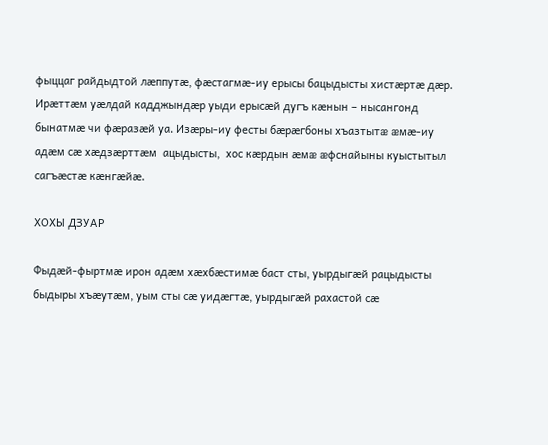фыццаг райдыдтой лæппутæ, фæстагмæ-иу ерысы бацыдысты хистæртæ дæр. Ирæттæм уæлдай кадджындæр уыди ерысæй дугъ кæнын – нысангонд бынатмæ чи фæразæй уа. Изæры-иу фесты бæрæгбоны хъазтытæ æмæ-иу адæм сæ хæдзæрттæм  ацыдысты,  хос кæрдын æмæ æфснайыны куыстытыл сагъæстæ кæнгæйæ.

ХОХЫ ДЗУАР

Фыдæй-фыртмæ ирон адæм хæхбæстимæ баст сты, уырдыгæй рацыдысты быдыры хъæутæм, уым сты сæ уидæгтæ, уырдыгæй рахастой сæ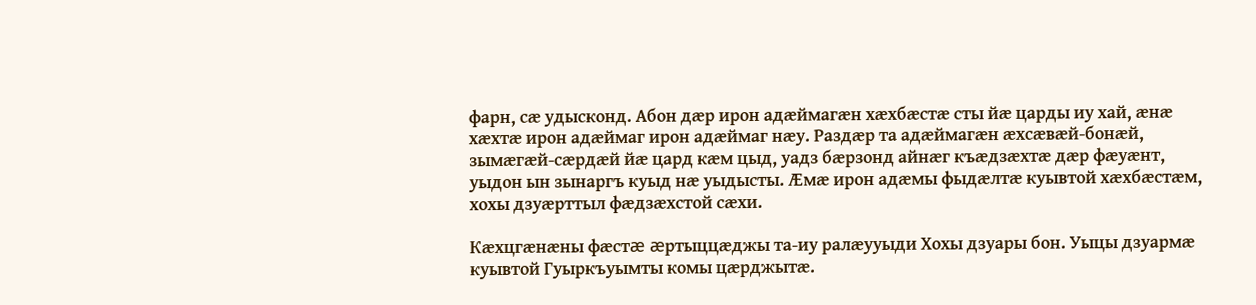фарн, сæ удысконд. Абон дæр ирон адæймагæн хæхбæстæ сты йæ царды иу хай, æнæ хæхтæ ирон адæймаг ирон адæймаг нæу. Раздæр та адæймагæн æхсæвæй-бонæй, зымæгæй-сæрдæй йæ цард кæм цыд, уадз бæрзонд айнæг къæдзæхтæ дæр фæуæнт, уыдон ын зынаргъ куыд нæ уыдысты. Ӕмæ ирон адæмы фыдæлтæ куывтой хæхбæстæм, хохы дзуæрттыл фæдзæхстой сæхи.

Кæхцгæнæны фæстæ æртыццæджы та-иу ралæууыди Хохы дзуары бон. Уыцы дзуармæ куывтой Гуыркъуымты комы цæрджытæ.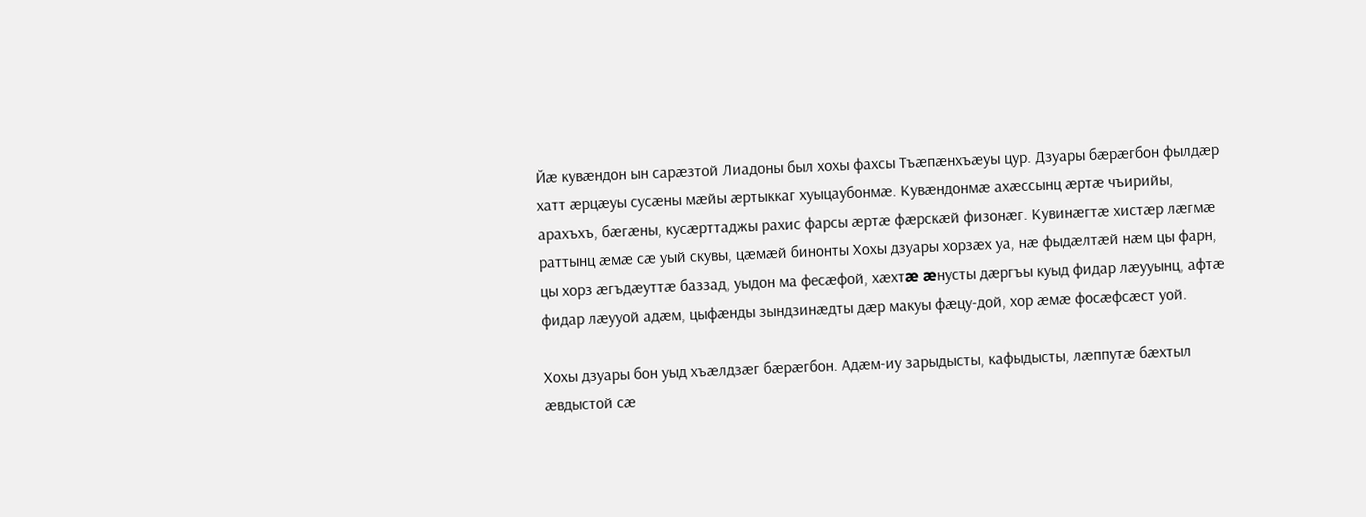Йæ кувæндон ын сарæзтой Лиадоны был хохы фахсы Тъæпæнхъæуы цур. Дзуары бæрæгбон фылдæр хатт æрцæуы сусæны мæйы æртыккаг хуыцаубонмæ. Кувæндонмæ ахæссынц æртæ чъирийы, арахъхъ, бæгæны, кусæрттаджы рахис фарсы æртæ фæрскæй физонæг. Кувинæгтæ хистæр лæгмæ раттынц æмæ сæ уый скувы, цæмæй бинонты Хохы дзуары хорзæх уа, нæ фыдæлтæй нæм цы фарн, цы хорз æгъдæуттæ баззад, уыдон ма фесæфой, хæхтæ æнусты дæргъы куыд фидар лæууынц, афтæ фидар лæууой адæм, цыфæнды зындзинæдты дæр макуы фæцу-дой, хор æмæ фосæфсæст уой.

Хохы дзуары бон уыд хъæлдзæг бæрæгбон. Адæм-иу зарыдысты, кафыдысты, лæппутæ бæхтыл æвдыстой сæ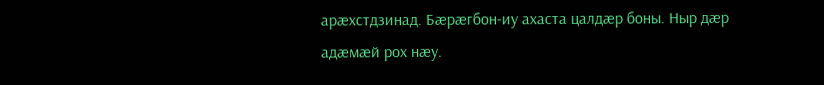арæхстдзинад. Бæрæгбон-иу ахаста цалдæр боны. Ныр дæр адæмæй рох нæу.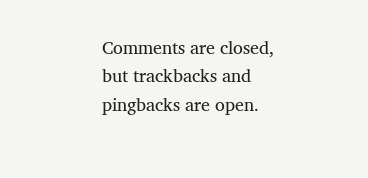Comments are closed, but trackbacks and pingbacks are open.